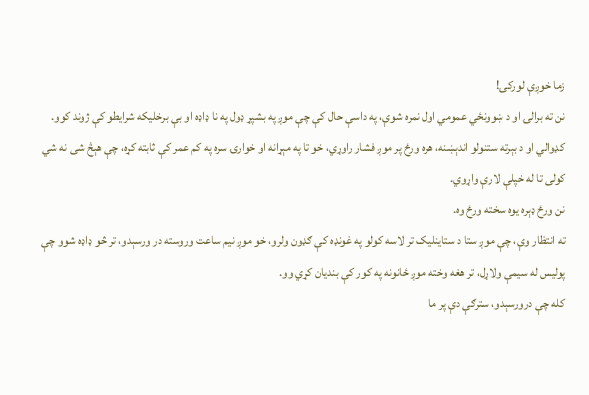زما خوږې لورکۍ!
نن ته برالۍ او د ښوونځي عمومي اول نمره شوې، په داسې حال کې چې موږ په بشپړ ډول په نا ډاډه او بې برخلیکه شرایطو کې ژوند کوو.
کډوالي او د بېرته ستنولو اندېښنه، هره ورځ پر موږ فشار راوړي، خو تا په مېړانه او خوارۍ سره په کم عمر کې ثابته کړه، چې هېڅ شی نه شي کولی تا له خپلې لارې واړوي.
نن ورځ ډېره یوه سخته ورځ وه.
ته انتظار وې، چې موږ ستا د ستاینلیک تر لاسه کولو په غونډه کې ګډون ولرو، خو موږ نیم ساعت وروسته در ورسېدو، تر څو ډاډه شوو چې پولیس له سیمې ولاړل، تر هغه وخته موږ ځانونه په کور کې بندیان کړي وو.
کله چې درورسېدو، سترګې دې پر ما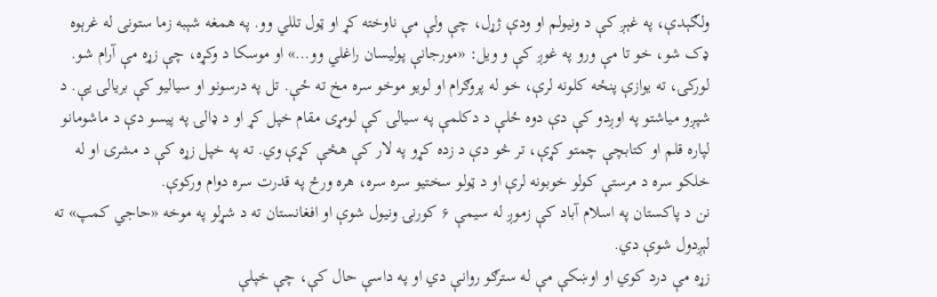ولګېدې، په غېږ کې د ونیولم او ودې ژړل، چې ولې مې ناوخته کړ او ټول تللي وو. په همغه شېبه زما ستونی له غرېوه ډک شو، خو تا مې ورو په غوږ کې و ویل: «مورجانې پولیسان راغلي وو…» او موسکا د وکړه، چې زړه مې آرام شو.
لورکۍ، ته یوازې پنځه کلونه لرې، خو له پروګرام او لویو موخو سره مخ ته ځې. تل په درسونو او سیالیو کې بریالۍ یې. د شپږو میاشتو په اوږدو کې دې دوه ځلې د دکلمې په سیالۍ کې لومړی مقام خپل کړ او د ډالۍ په پیسو دې د ماشومانو لپاره قلم او کتابچې چمتو کړې، تر څو دې د زده کړو په لار کې هڅې کړې وي. ته په خپل زړه کې د مشرۍ او له خلکو سره د مرستې کولو خوبونه لرې او د ټولو سختیو سره سره، هره ورځ په قدرت سره دوام ورکوې.
نن د پاکستان په اسلام آباد کې زموږ له سیمې ۶ کورنۍ ونیول شوې او افغانستان ته د شړلو په موخه «حاجي کمپ» ته لېږدول شوې دي.
زړه مې درد کوي او اوښکې مې له سترګو روانې دي او په داسې حال کې، چې خپلې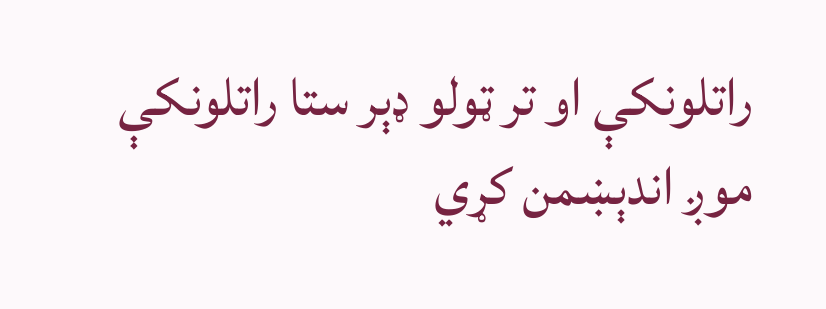راتلونکې او تر ټولو ډېر ستا راتلونکې موږ اندېښمن کړي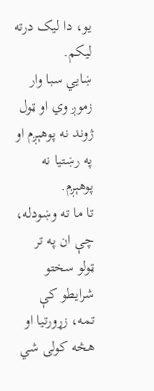یو، دا لیک درته لیکم.
ښايي سبا وار زموږ وي او ټول ژوند نه پوهېږم او په رښتیا نه پوهېږم.
تا ما ته وښودله، چې ان په تر ټولو سختو شرایطو کې تمه، زړورتیا او هڅه کولی شي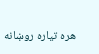هره تیاره روښانه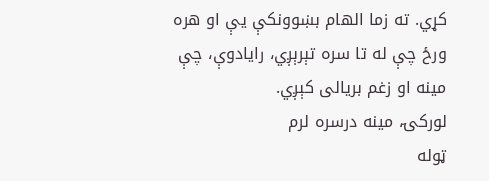کړي. ته زما الهام بښوونکې یې او هره ورځ چې له تا سره تېرېږي، رایادوې، چې مینه او زغم بریالی کېږي.
لورکۍ، مینه درسره لرم
ټوله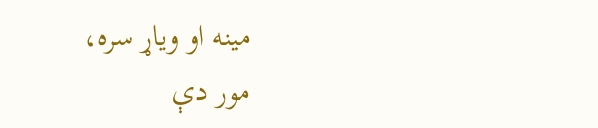مینه او ویاړ سره،
مور دې